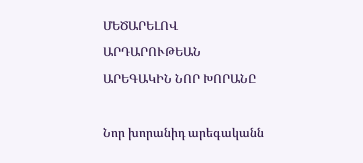ՄԵԾԱՐԵԼՈՎ ԱՐԴԱՐՈՒԹԵԱՆ ԱՐԵԳԱԿԻՆ ՆՈՐ ԽՈՐԱՆԸ

Նոր խորանիդ արեգականն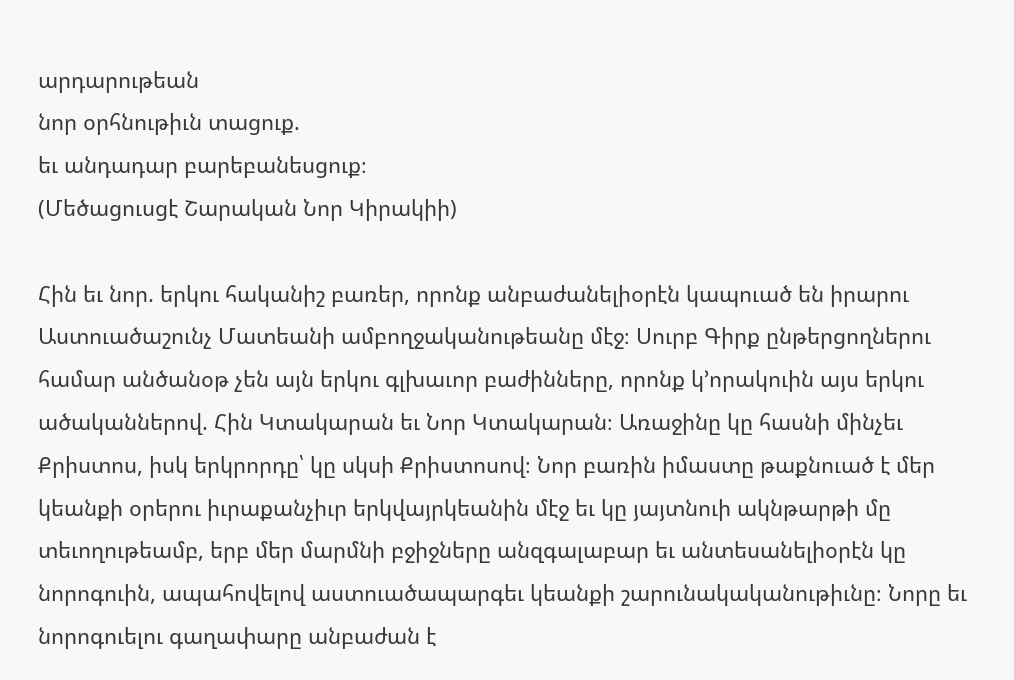արդարութեան
նոր օրհնութիւն տացուք.
եւ անդադար բարեբանեսցուք։
(Մեծացուսցէ Շարական Նոր Կիրակիի)

Հին եւ նոր. երկու հականիշ բառեր, որոնք անբաժանելիօրէն կապուած են իրարու Աստուածաշունչ Մատեանի ամբողջականութեանը մէջ։ Սուրբ Գիրք ընթերցողներու համար անծանօթ չեն այն երկու գլխաւոր բաժինները, որոնք կ՚որակուին այս երկու ածականներով. Հին Կտակարան եւ Նոր Կտակարան։ Առաջինը կը հասնի մինչեւ Քրիստոս, իսկ երկրորդը՝ կը սկսի Քրիստոսով։ Նոր բառին իմաստը թաքնուած է մեր կեանքի օրերու իւրաքանչիւր երկվայրկեանին մէջ եւ կը յայտնուի ակնթարթի մը տեւողութեամբ, երբ մեր մարմնի բջիջները անզգալաբար եւ անտեսանելիօրէն կը նորոգուին, ապահովելով աստուածապարգեւ կեանքի շարունակականութիւնը։ Նորը եւ նորոգուելու գաղափարը անբաժան է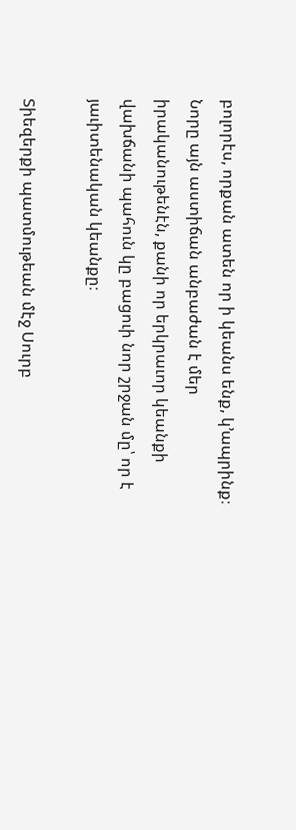բոլորէս, որքան ատեն որ ի կեանս ենք, կ՚ապրինք։ Նորը այն աստիճան անբաժան է մեր իրականութենէն, քանի որ երկրաւոր կեանքի վախճանի պահուն կը բացուի նոր շրջան մը՝ որ է յաւիտենական կեանքը։

Տիեզերքի պատմութեան մէջ Սուրբ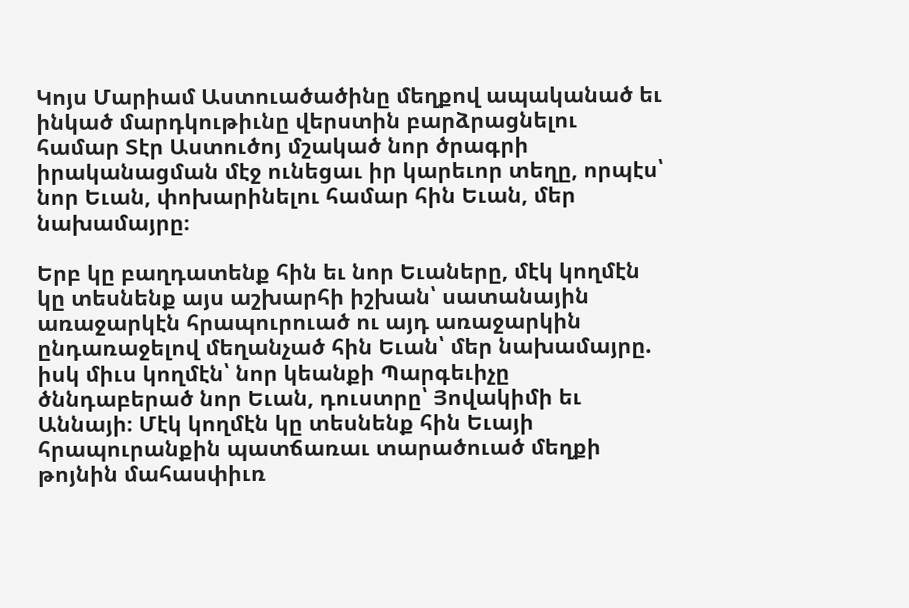Կոյս Մարիամ Աստուածածինը մեղքով ապականած եւ ինկած մարդկութիւնը վերստին բարձրացնելու համար Տէր Աստուծոյ մշակած նոր ծրագրի իրականացման մէջ ունեցաւ իր կարեւոր տեղը, որպէս՝ նոր Եւան, փոխարինելու համար հին Եւան, մեր նախամայրը։

Երբ կը բաղդատենք հին եւ նոր Եւաները, մէկ կողմէն կը տեսնենք այս աշխարհի իշխան՝ սատանային առաջարկէն հրապուրուած ու այդ առաջարկին ընդառաջելով մեղանչած հին Եւան՝ մեր նախամայրը. իսկ միւս կողմէն՝ նոր կեանքի Պարգեւիչը ծննդաբերած նոր Եւան, դուստրը՝ Յովակիմի եւ Աննայի։ Մէկ կողմէն կը տեսնենք հին Եւայի հրապուրանքին պատճառաւ տարածուած մեղքի թոյնին մահասփիւռ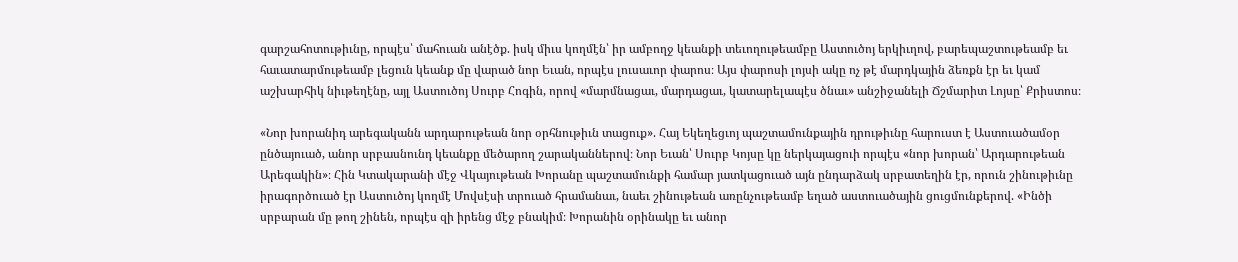գարշահոտութիւնը, որպէս՝ մահուան անէծք. իսկ միւս կողմէն՝ իր ամբողջ կեանքի տեւողութեամբը Աստուծոյ երկիւղով, բարեպաշտութեամբ եւ հաւատարմութեամբ լեցուն կեանք մը վարած նոր Եւան, որպէս լուսաւոր փարոս։ Այս փարոսի լոյսի ակը ոչ թէ մարդկային ձեռքն էր եւ կամ աշխարհիկ նիւթեղէնը, այլ Աստուծոյ Սուրբ Հոգին, որով «մարմնացաւ, մարդացաւ, կատարելապէս ծնաւ» անշիջանելի Ճշմարիտ Լոյսը՝ Քրիստոս։

«Նոր խորանիդ արեգականն արդարութեան նոր օրհնութիւն տացուք». Հայ Եկեղեցւոյ պաշտամունքային դրութիւնը հարուստ է Աստուածամօր ընծայուած, անոր սրբասնունդ կեանքը մեծարող շարականներով։ Նոր Եւան՝ Սուրբ Կոյսը կը ներկայացուի որպէս «նոր խորան՝ Արդարութեան Արեգակին»։ Հին Կտակարանի մէջ Վկայութեան Խորանը պաշտամունքի համար յատկացուած այն ընդարձակ սրբատեղին էր, որուն շինութիւնը իրագործուած էր Աստուծոյ կողմէ Մովսէսի տրուած հրամանաւ, նաեւ շինութեան առընչութեամբ եղած աստուածային ցուցմունքերով. «Ինծի սրբարան մը թող շինեն, որպէս զի իրենց մէջ բնակիմ։ Խորանին օրինակը եւ անոր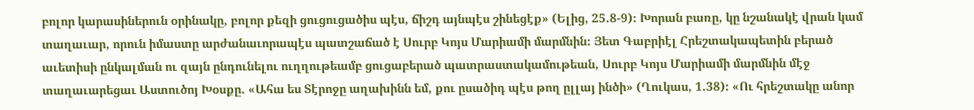բոլոր կարասիներուն օրինակը, բոլոր քեզի ցուցուցածիս պէս, ճիշդ այնպէս շինեցէք» (Ելից, 25.8-9)։ Խորան բառը, կը նշանակէ վրան կամ տաղաւար, որուն իմաստը արժանաւորապէս պատշաճած է Սուրբ Կոյս Մարիամի մարմնին։ Յետ Գաբրիէլ Հրեշտակապետին բերած աւետիսի ընկալման ու զայն ընդունելու ուղղութեամբ ցուցաբերած պատրաստակամութեան, Սուրբ Կոյս Մարիամի մարմնին մէջ տաղաւարեցաւ Աստուծոյ Խօսքը. «Ահա ես Տէրոջը աղախինն եմ, քու ըսածիդ պէս թող ըլլայ ինծի» (Ղուկաս, 1.38)։ «Ու հրեշտակը անոր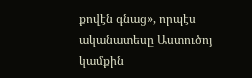քովէն գնաց», որպէս ականատեսը Աստուծոյ կամքին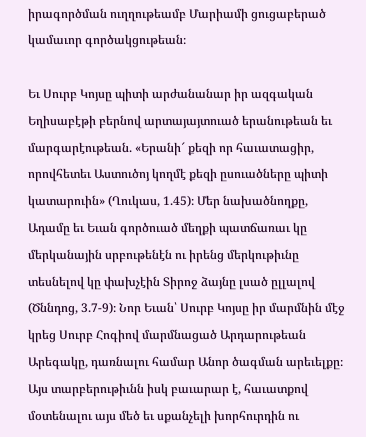իրագործման ուղղութեամբ Մարիամի ցուցաբերած կամաւոր գործակցութեան։

Եւ Սուրբ Կոյսը պիտի արժանանար իր ազգական Եղիսաբէթի բերնով արտայայտուած երանութեան եւ մարգարէութեան. «Երանի՜ քեզի որ հաւատացիր, որովհետեւ Աստուծոյ կողմէ քեզի ըսուածները պիտի կատարուին» (Ղուկաս, 1.45)։ Մեր նախածնողքը, Ադամը եւ Եւան գործուած մեղքի պատճառաւ կը մերկանային սրբութենէն ու իրենց մերկութիւնը տեսնելով կը փախչէին Տիրոջ ձայնը լսած ըլլալով (Ծննդոց, 3.7-9)։ Նոր Եւան՝ Սուրբ Կոյսը իր մարմնին մէջ կրեց Սուրբ Հոգիով մարմնացած Արդարութեան Արեգակը, դառնալու համար Անոր ծագման արեւելքը։ Այս տարբերութիւնն իսկ բաւարար է, հաւատքով մօտենալու այս մեծ եւ սքանչելի խորհուրդին ու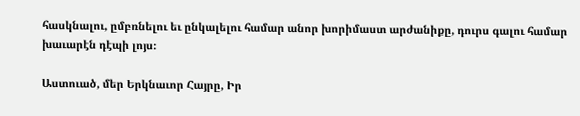հասկնալու, ըմբռնելու եւ ընկալելու համար անոր խորիմաստ արժանիքը, դուրս գալու համար խաւարէն դէպի լոյս։

Աստուած, մեր Երկնաւոր Հայրը, Իր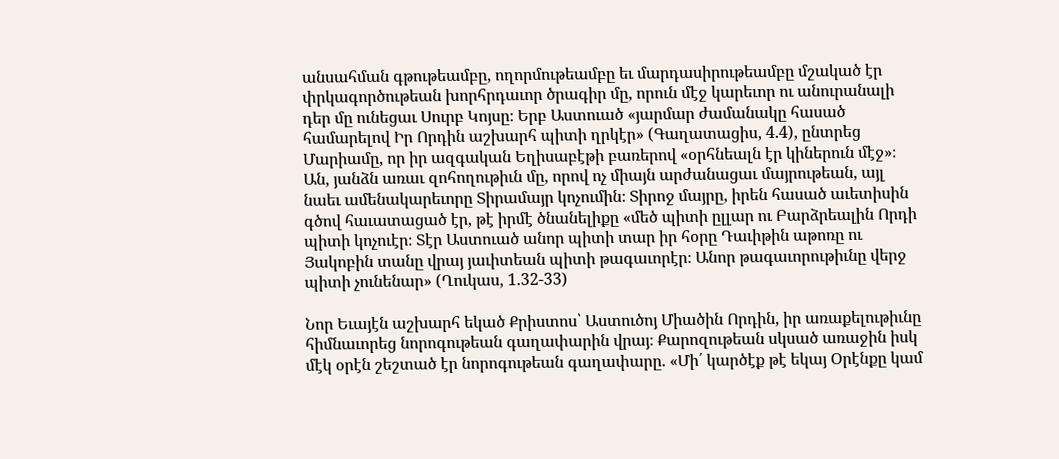անսահման գթութեամբը, ողորմութեամբը եւ մարդասիրութեամբը մշակած էր փրկագործութեան խորհրդաւոր ծրագիր մը, որուն մէջ կարեւոր ու անուրանալի դեր մը ունեցաւ Սուրբ Կոյսը։ Երբ Աստուած «յարմար ժամանակը հասած համարելով Իր Որդին աշխարհ պիտի ղրկէր» (Գաղատացիս, 4.4), ընտրեց Մարիամը, որ իր ազգական Եղիսաբէթի բառերով «օրհնեալն էր կիներուն մէջ»։ Ան, յանձն առաւ զոհողութիւն մը, որով ոչ միայն արժանացաւ մայրութեան, այլ նաեւ ամենակարեւորը Տիրամայր կոչումին։ Տիրոջ մայրը, իրեն հասած աւետիսին գծով հաւատացած էր, թէ իրմէ ծնանելիքը «մեծ պիտի ըլլար ու Բարձրեալին Որդի պիտի կոչուէր։ Տէր Աստուած անոր պիտի տար իր հօրը Դաւիթին աթոռը ու Յակոբին տանը վրայ յաւիտեան պիտի թագաւորէր։ Անոր թագաւորութիւնը վերջ պիտի չունենար» (Ղուկաս, 1.32-33)

Նոր Եւայէն աշխարհ եկած Քրիստոս՝ Աստուծոյ Միածին Որդին, իր առաքելութիւնը հիմնաւորեց նորոգութեան գաղափարին վրայ։ Քարոզութեան սկսած առաջին իսկ մէկ օրէն շեշտած էր նորոգութեան գաղափարը. «Մի՛ կարծէք թէ եկայ Օրէնքը կամ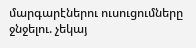մարգարէներու ուսուցումները ջնջելու. չեկայ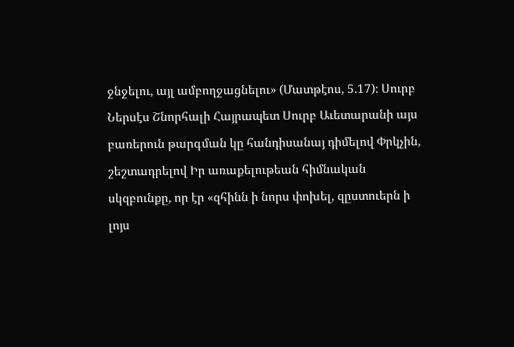ջնջելու, այլ ամբողջացնելու» (Մատթէոս, 5.17)։ Սուրբ Ներսէս Շնորհալի Հայրապետ Սուրբ Աւետարանի այս բառերուն թարգման կը հանդիսանայ դիմելով Փրկչին, շեշտադրելով Իր առաքելութեան հիմնական սկզբունքը, որ էր «զհինն ի նորս փոխել, զըստուերն ի լոյս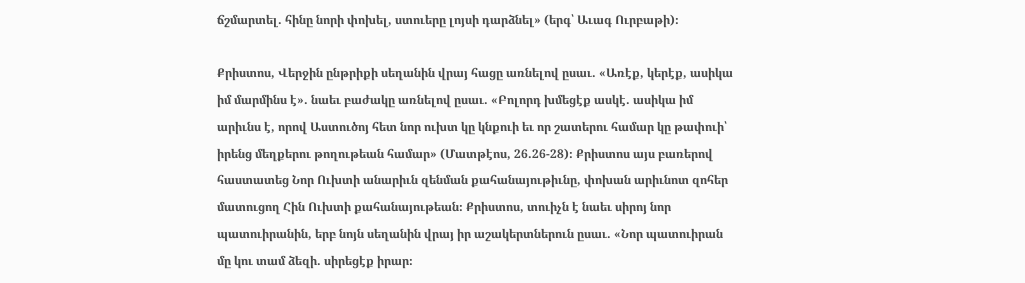ճշմարտել. հինը նորի փոխել, ստուերը լոյսի դարձնել» (երգ՝ Աւագ Ուրբաթի)։

Քրիստոս, Վերջին ընթրիքի սեղանին վրայ հացը առնելով ըսաւ. «Առէք, կերէք, ասիկա իմ մարմինս է». նաեւ բաժակը առնելով ըսաւ. «Բոլորդ խմեցէք ասկէ. ասիկա իմ արիւնս է, որով Աստուծոյ հետ նոր ուխտ կը կնքուի եւ որ շատերու համար կը թափուի՝ իրենց մեղքերու թողութեան համար» (Մատթէոս, 26.26-28)։ Քրիստոս այս բառերով հաստատեց Նոր Ուխտի անարիւն զենման քահանայութիւնը, փոխան արիւնոտ զոհեր մատուցող Հին Ուխտի քահանայութեան։ Քրիստոս, տուիչն է նաեւ սիրոյ նոր պատուիրանին, երբ նոյն սեղանին վրայ իր աշակերտներուն ըսաւ. «Նոր պատուիրան մը կու տամ ձեզի. սիրեցէք իրար։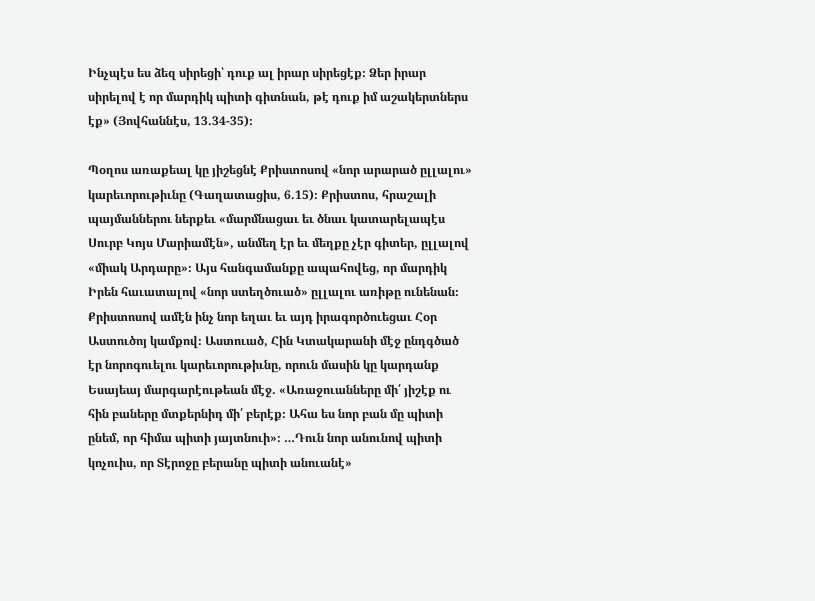Ինչպէս ես ձեզ սիրեցի՝ դուք ալ իրար սիրեցէք։ Ձեր իրար սիրելով է որ մարդիկ պիտի գիտնան, թէ դուք իմ աշակերտներս էք» (Յովհաննէս, 13.34-35)։

Պօղոս առաքեալ կը յիշեցնէ Քրիստոսով «նոր արարած ըլլալու» կարեւորութիւնը (Գաղատացիս, 6.15)։ Քրիստոս, հրաշալի պայմաններու ներքեւ «մարմնացաւ եւ ծնաւ կատարելապէս Սուրբ Կոյս Մարիամէն», անմեղ էր եւ մեղքը չէր գիտեր, ըլլալով «միակ Արդարը»։ Այս հանգամանքը ապահովեց, որ մարդիկ Իրեն հաւատալով «նոր ստեղծուած» ըլլալու առիթը ունենան։ Քրիստոսով ամէն ինչ նոր եղաւ եւ այդ իրագործուեցաւ Հօր Աստուծոյ կամքով։ Աստուած, Հին Կտակարանի մէջ ընդգծած էր նորոգուելու կարեւորութիւնը, որուն մասին կը կարդանք Եսայեայ մարգարէութեան մէջ. «Առաջուանները մի՛ յիշէք ու հին բաները մտքերնիդ մի՛ բերէք։ Ահա ես նոր բան մը պիտի ընեմ, որ հիմա պիտի յայտնուի»։ …Դուն նոր անունով պիտի կոչուիս, որ Տէրոջը բերանը պիտի անուանէ»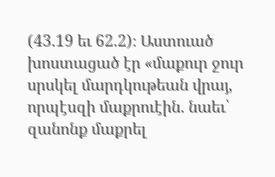(43.19 եւ 62.2)։ Աստուած խոստացած էր «մաքուր ջուր սրսկել մարդկութեան վրայ, որպէսզի մաքրուէին. նաեւ՝ զանոնք մաքրել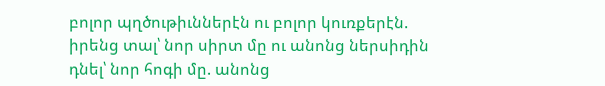բոլոր պղծութիւններէն ու բոլոր կուռքերէն. իրենց տալ՝ նոր սիրտ մը ու անոնց ներսիդին դնել՝ նոր հոգի մը. անոնց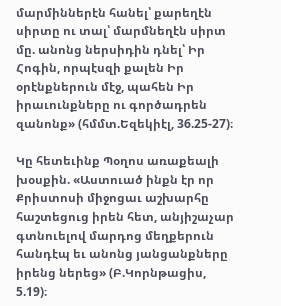մարմիններէն հանել՝ քարեղէն սիրտը ու տալ՝ մարմնեղէն սիրտ մը. անոնց ներսիդին դնել՝ Իր Հոգին, որպէսզի քալեն Իր օրէնքներուն մէջ, պահեն Իր իրաւունքները ու գործադրեն զանոնք» (հմմտ.Եզեկիէլ, 36.25-27)։

Կը հետեւինք Պօղոս առաքեալի խօսքին. «Աստուած ինքն էր որ Քրիստոսի միջոցաւ աշխարհը հաշտեցուց իրեն հետ, անյիշաչար գտնուելով մարդոց մեղքերուն հանդէպ եւ անոնց յանցանքները իրենց ներեց» (Բ.Կորնթացիս, 5.19)։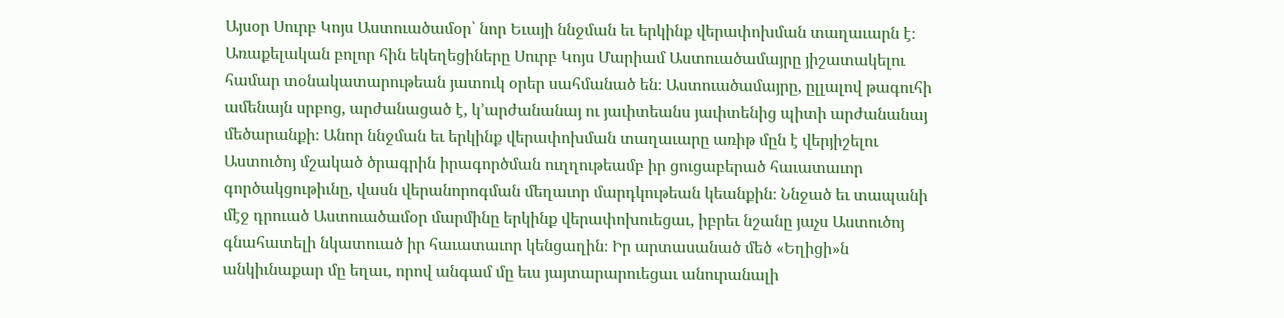Այսօր Սուրբ Կոյս Աստուածամօր՝ նոր Եւայի ննջման եւ երկինք վերափոխման տաղաւարն է։ Առաքելական բոլոր հին եկեղեցիները Սուրբ Կոյս Մարիամ Աստուածամայրը յիշատակելու համար տօնակատարութեան յատուկ օրեր սահմանած են։ Աստուածամայրը, ըլլալով թագուհի ամենայն սրբոց, արժանացած է, կ՚արժանանայ ու յաւիտեանս յաւիտենից պիտի արժանանայ մեծարանքի։ Անոր ննջման եւ երկինք վերափոխման տաղաւարը առիթ մըն է վերյիշելու Աստուծոյ մշակած ծրագրին իրագործման ուղղութեամբ իր ցուցաբերած հաւատաւոր գործակցութիւնը, վասն վերանորոգման մեղաւոր մարդկութեան կեանքին։ Ննջած եւ տապանի մէջ դրուած Աստուածամօր մարմինը երկինք վերափոխուեցաւ, իբրեւ նշանը յաչս Աստուծոյ գնահատելի նկատուած իր հաւատաւոր կենցաղին։ Իր արտասանած մեծ «Եղիցի»ն անկիւնաքար մը եղաւ, որով անգամ մը եւս յայտարարուեցաւ անուրանալի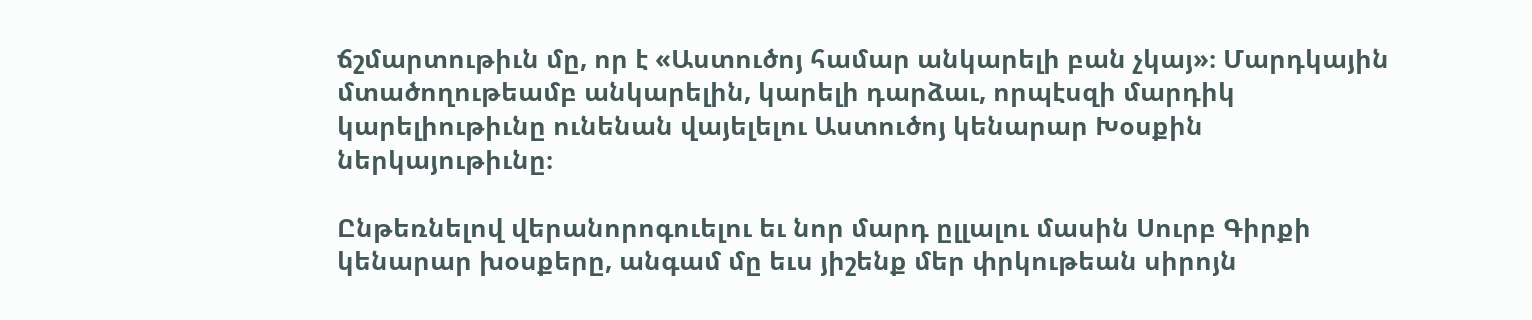ճշմարտութիւն մը, որ է «Աստուծոյ համար անկարելի բան չկայ»։ Մարդկային մտածողութեամբ անկարելին, կարելի դարձաւ, որպէսզի մարդիկ կարելիութիւնը ունենան վայելելու Աստուծոյ կենարար Խօսքին ներկայութիւնը։

Ընթեռնելով վերանորոգուելու եւ նոր մարդ ըլլալու մասին Սուրբ Գիրքի կենարար խօսքերը, անգամ մը եւս յիշենք մեր փրկութեան սիրոյն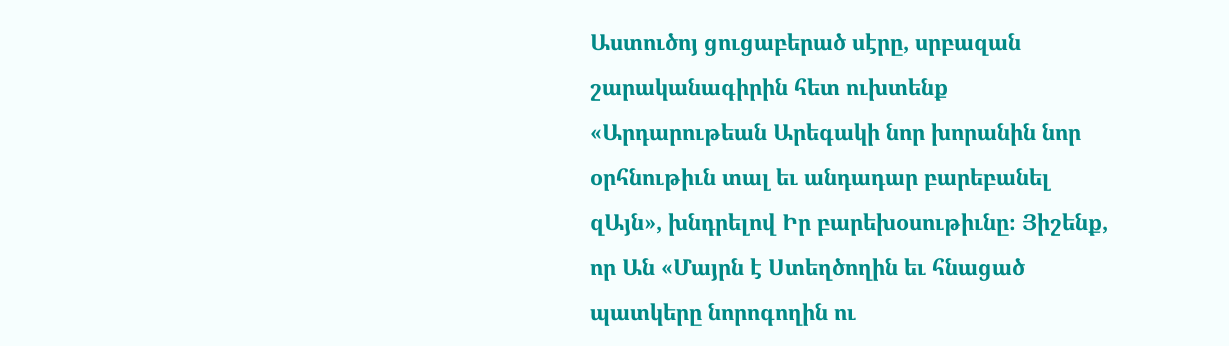Աստուծոյ ցուցաբերած սէրը, սրբազան շարականագիրին հետ ուխտենք «Արդարութեան Արեգակի նոր խորանին նոր օրհնութիւն տալ եւ անդադար բարեբանել զԱյն», խնդրելով Իր բարեխօսութիւնը։ Յիշենք, որ Ան «Մայրն է Ստեղծողին եւ հնացած պատկերը նորոգողին ու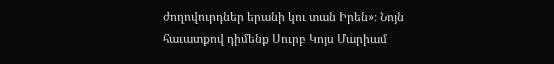ժողովուրդներ երանի կու տան Իրեն»։ Նոյն հաւատքով դիմենք Սուրբ Կոյս Մարիամ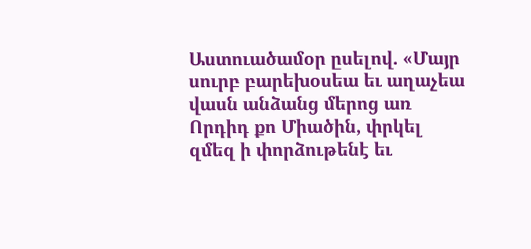Աստուածամօր ըսելով. «Մայր սուրբ բարեխօսեա եւ աղաչեա վասն անձանց մերոց առ Որդիդ քո Միածին, փրկել զմեզ ի փորձութենէ եւ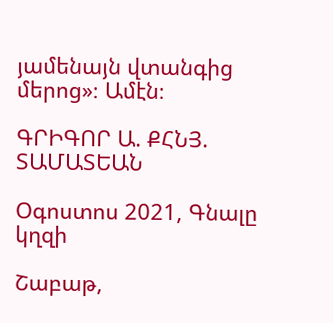յամենայն վտանգից մերոց»։ Ամէն։

ԳՐԻԳՈՐ Ա. ՔՀՆՅ. ՏԱՄԱՏԵԱՆ

Օգոստոս 2021, Գնալը կղզի

Շաբաթ,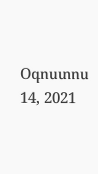Օգոստոս 14, 2021